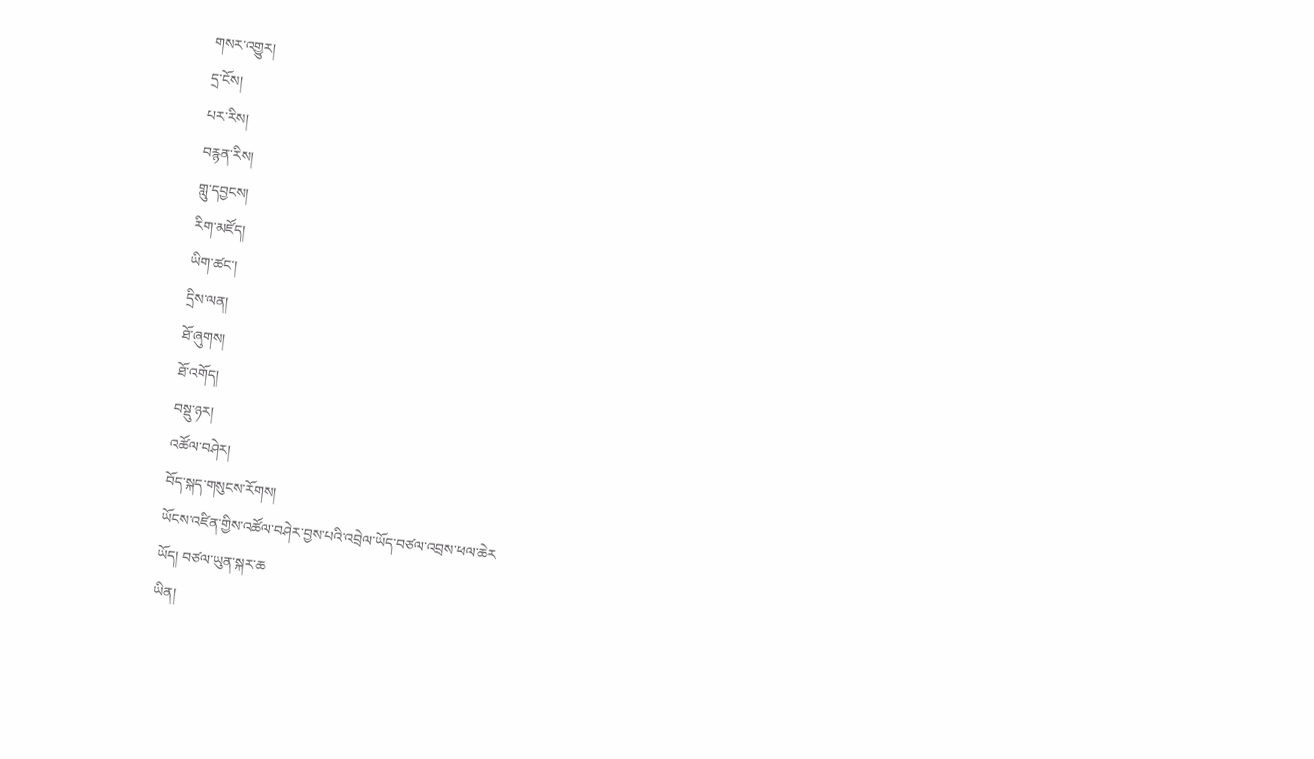གསར་འགྱུར།
དྲ་ངོས།
པར་རིས།
བརྙན་རིས།
གླུ་དབྱངས།
རིག་མཛོད།
ཡིག་ཚང་།
དྲིས་ལན།
ཐོ་ཞུགས།
ཐོ་འགོད།
བསྡུ་ཉར།
འཚོལ་བཤེར།
བོད་སྐད་གསུངས་རོགས།
ཡོངས་འཛིན་གྱིས་འཚོལ་བཤེར་བྱས་པའི་འབྲེལ་ཡོད་བཙལ་འབྲས་ཕལ་ཆེར
ཡོད། བཙལ་ཡུན་སྐར་ཆ
ཡིན།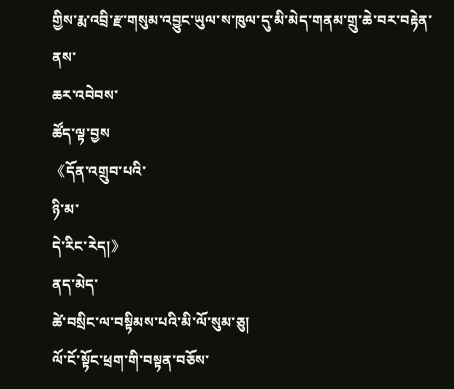གྱིས་རྨ་འབྲི་རྫ་གསུམ་འབྱུང་ཡུལ་ས་ཁུལ་དུ་མི་མེད་གནམ་གྲུ་ཆེ་བར་བརྟེན་ནས་
ཆར་འབེབས་
ཚོད་ལྟ་བྱས
《དོན་འགྲུབ་པའི་
ཉི་མ་
དེ་རིང་རེད།》
ནད་མེད་
ཚེ་བསྲིང་ལ་བསྟིམས་པའི་མི་ལོ་སུམ་ཅུ།
ལོ་ངོ་སྟོང་ཕྲག་གི་བསྟན་བཅོས་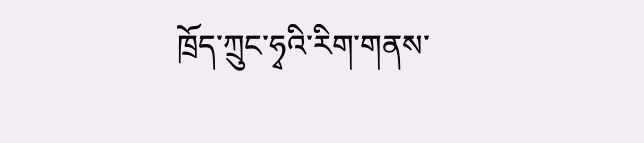ཁྲོད་ཀྲུང་ཧྭའི་རིག་གནས་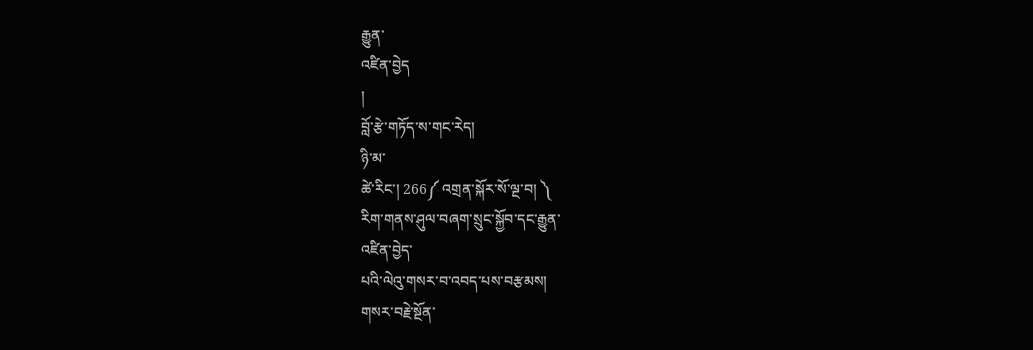རྒྱུན་
འཛིན་བྱེད
།
བློ་རྩེ་གཏོད་ས་གང་རེད།
ཉི་མ་
ཚེ་རིང་། 266༼ འགྲན་སྐོར་སོ་ལྔ་བ། ༽
རིག་གནས་ཤུལ་བཞག་སྲུང་སྐྱོབ་དང་རྒྱུན་
འཛིན་བྱེད་
པའི་ལེའུ་གསར་བ་འབད་པས་བརྩམས།
གསར་བརྗེ་སྔོན་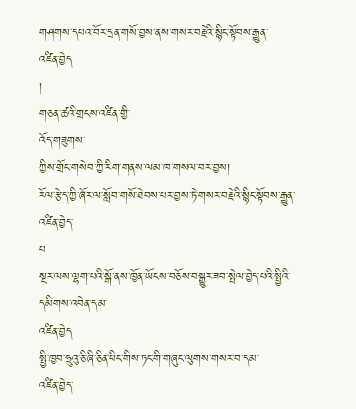གཤགས་དཔའ་བོར་དྲན་གསོ་བྱས་ནས་གསར་བརྗེའི་སྙིང་སྟོབས་རྒྱུན་
འཛིན་བྱེད
།
གཅན་ཚའི་གྲངས་འཛིན་གྱི་
འོད་གཟུགས་
ཀྱིས་གྲོང་གསེབ་ཀྱི་རིག་གནས་ལམ་ཁ་གསལ་བར་བྱས།
རོལ་རྩེད་ཀྱི་ཞོར་ལ་སློབ་གསོ་ཐེབས་པར་བྱས་ཏེ་གསར་བརྗེའི་སྙིང་སྟོབས་རྒྱུན་
འཛིན་བྱེད་
པ
སྔར་ལས་ལྷག་པའི་སྒོ་ནས་ཁྱོན་ཡོངས་བཅོས་བསྒྱུར་ཟབ་སྤེལ་བྱེད་པའི་སྤྱིའི་དམིགས་འབེན་དམ་
འཛིན་བྱེད
སྤྱི་ཁྱབ་ཧྲུའུ་ཅི་ཞི་ཅིན་ཕིང་གིས་ཏང་གི་གཞུང་ལུགས་གསར་བ་དམ་
འཛིན་བྱེད་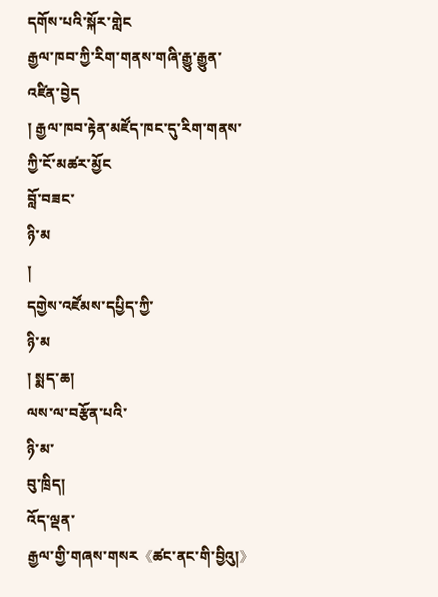དགོས་པའི་སྐོར་གླེང
རྒྱལ་ཁབ་ཀྱི་རིག་གནས་གཞི་རྒྱུ་རྒྱུན་
འཛིན་བྱེད
། རྒྱལ་ཁབ་རྟེན་མཛོད་ཁང་དུ་རིག་གནས་ཀྱི་ངོ་མཚར་མྱོང
བློ་བཟང་
ཉི་མ
།
དགྱེས་འཛོམས་དཔྱིད་ཀྱི་
ཉི་མ
། སྨད་ཆ།
ལས་ལ་བརྩོན་པའི་
ཉི་མ་
བུ་ཁྲིད།
འོད་ལྡན་
རྒྱལ་གྱི་གཞས་གསར《ཚང་ནང་གི་བྱིའུ།》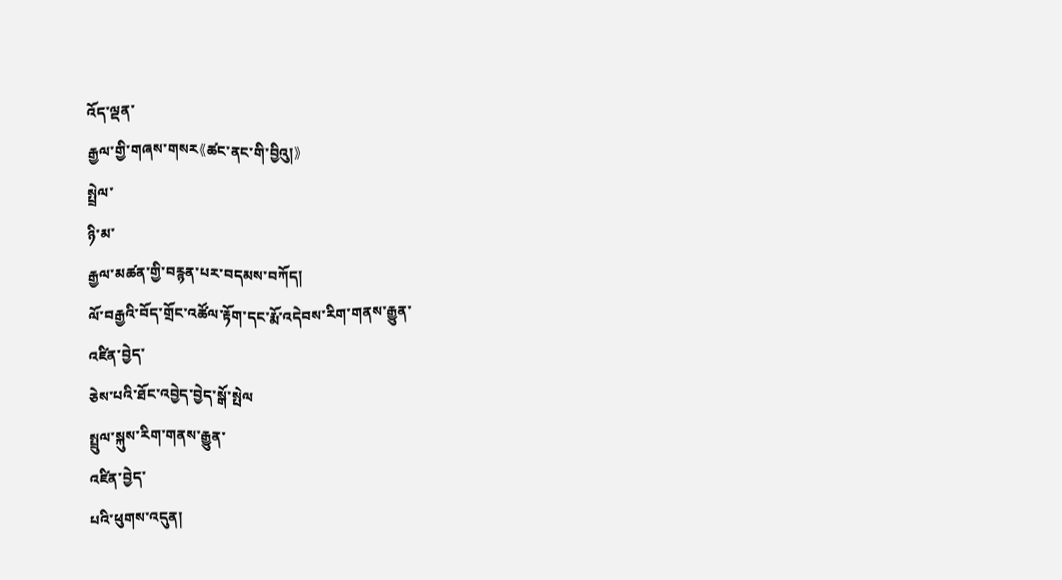འོད་ལྡན་
རྒྱལ་གྱི་གཞས་གསར《ཚང་ནང་གི་བྱིའུ།》
སྤྲེལ་
ཉི་མ་
རྒྱལ་མཚན་གྱི་བརྙན་པར་བདམས་བཀོད།
ལོ་བརྒྱའི་བོད་གྲོང་འཚོལ་རྟོག་དང་རྨོ་འདེབས་རིག་གནས་རྒྱུན་
འཛིན་བྱེད་
ཅེས་པའི་ཐོང་འབྱེད་བྱེད་སྒོ་སྤེལ
སྤྲུལ་སྐུས་རིག་གནས་རྒྱུན་
འཛིན་བྱེད་
པའི་ཕུགས་འདུན།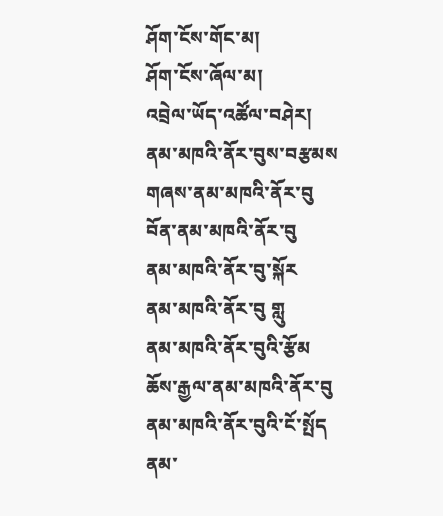ཤོག་ངོས་གོང་མ།
ཤོག་ངོས་ཞོལ་མ།
འབྲེལ་ཡོད་འཚོལ་བཤེར།
ནམ་མཁའི་ནོར་བུས་བརྩམས
གཞས་ནམ་མཁའི་ནོར་བུ
བོན་ནམ་མཁའི་ནོར་བུ
ནམ་མཁའི་ནོར་བུ་སྐོར
ནམ་མཁའི་ནོར་བུ གླུ
ནམ་མཁའི་ནོར་བུའི་རྩོམ
ཆོས་རྒྱལ་ནམ་མཁའི་ནོར་བུ
ནམ་མཁའི་ནོར་བུའི་ངོ་སྤོད
ནམ་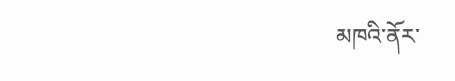མཁའི་ནོར་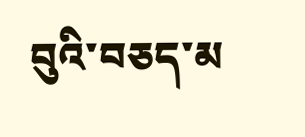བུའི་བཅད་མ